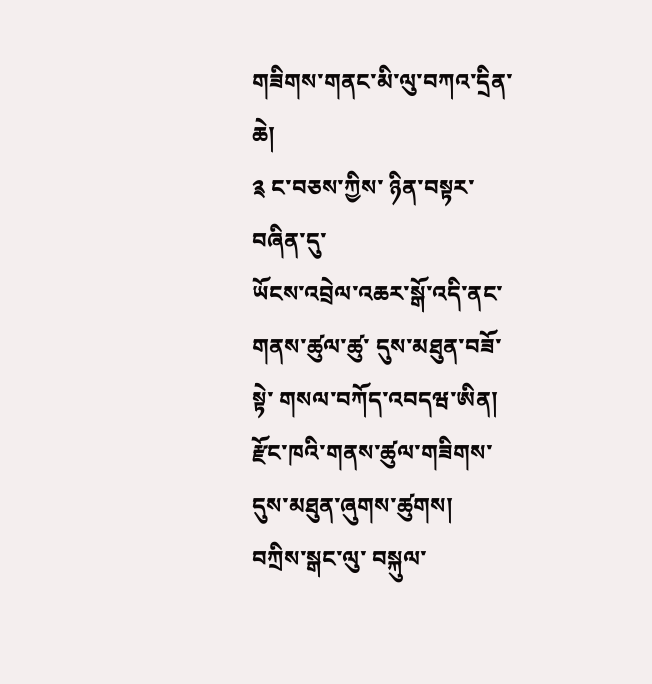གཟིགས་གནང་མི་ལུ་བཀའ་དྲིན་ཆེ།
༉ ང་བཅས་ཀྱིས་ ཉིན་བསྟར་བཞིན་དུ་
ཡོངས་འབྲེལ་འཆར་སྒོ་འདི་ནང་
གནས་ཚུལ་ཚུ་ དུས་མཐུན་བཟོ་སྟེ་ གསལ་བཀོད་འབདཝ་ཨིན།
རྫོང་ཁའི་གནས་ཚུལ་གཟིགས་ དུས་མཐུན་ཞུགས་ཚུགས།
བཀྲིས་སྒང་ལུ་ བསྐུལ་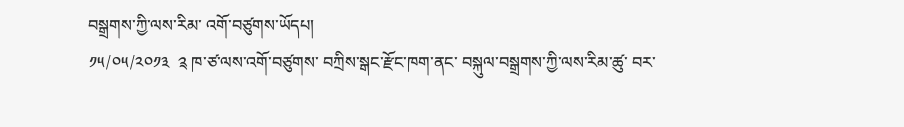བསྒྲགས་ཀྱི་ལས་རིམ་ འགོ་བཙུགས་ཡོདཔ།
༡༥/༠༥/༢༠༡༣  ༉ ཁ་ཙ་ལས་འགོ་བཙུགས་ བཀྲིས་སྒང་རྫོང་ཁག་ནང་ བསྐུལ་བསྒྲགས་ཀྱི་ལས་རིམ་ཚུ་ བར་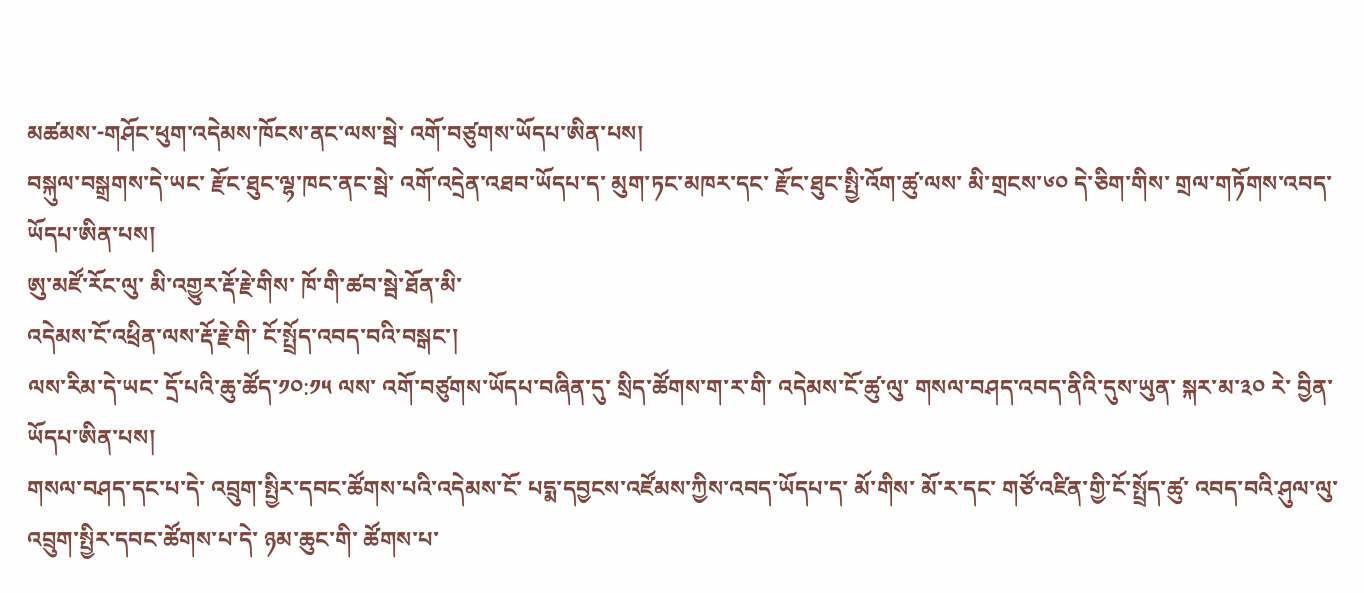མཚམས་-གཤོང་ཕུག་འདེམས་ཁོངས་ནང་ལས་སྦེ་ འགོ་བཙུགས་ཡོདཔ་ཨིན་པས།
བསྐུལ་བསྒྲགས་དེ་ཡང་ རྫོང་ཐུང་ལྷ་ཁང་ནང་སྦེ་ འགོ་འདྲེན་འཐབ་ཡོདཔ་ད་ མུག་ཏང་མཁར་དང་ རྫོང་ཐུང་སྤྱི་འོག་ཚུ་ལས་ མི་གྲངས་༦༠ དེ་ཅིག་གིས་ གྲལ་གཏོགས་འབད་ཡོདཔ་ཨིན་པས།
ཨུ་མཛོ་རོང་ལུ་ མི་འགྱུར་རྡོ་རྗེ་གིས་ ཁོ་གི་ཚབ་སྦེ་ཐོན་མི་
འདེམས་ངོ་འཕྲིན་ལས་རྡོ་རྗེ་གི་ ངོ་སྤྲོད་འབད་བའི་བསྒང་།
ལས་རིམ་དེ་ཡང་ དྲོ་པའི་ཆུ་ཚོད་༡༠:༡༥ ལས་ འགོ་བཙུགས་ཡོདཔ་བཞིན་དུ་ སྲིད་ཚོགས་ག་ར་གི་ འདེམས་ངོ་ཚུ་ལུ་ གསལ་བཤད་འབད་ནིའི་དུས་ཡུན་ སྐར་མ་༣༠ རེ་ བྱིན་ཡོདཔ་ཨིན་པས།
གསལ་བཤད་དང་པ་དེ་ འབྲུག་སྤྱིར་དབང་ཚོགས་པའི་འདེམས་ངོ་ པདྨ་དབྱངས་འཛོམས་ཀྱིས་འབད་ཡོདཔ་ད་ མོ་གིས་ མོ་ར་དང་ གཙོ་འཛིན་གྱི་ངོ་སྤྲོད་ཚུ་ འབད་བའི་ཤུལ་ལུ་ འབྲུག་སྤྱིར་དབང་ཚོགས་པ་དེ་ ཉམ་ཆུང་གི་ ཚོགས་པ་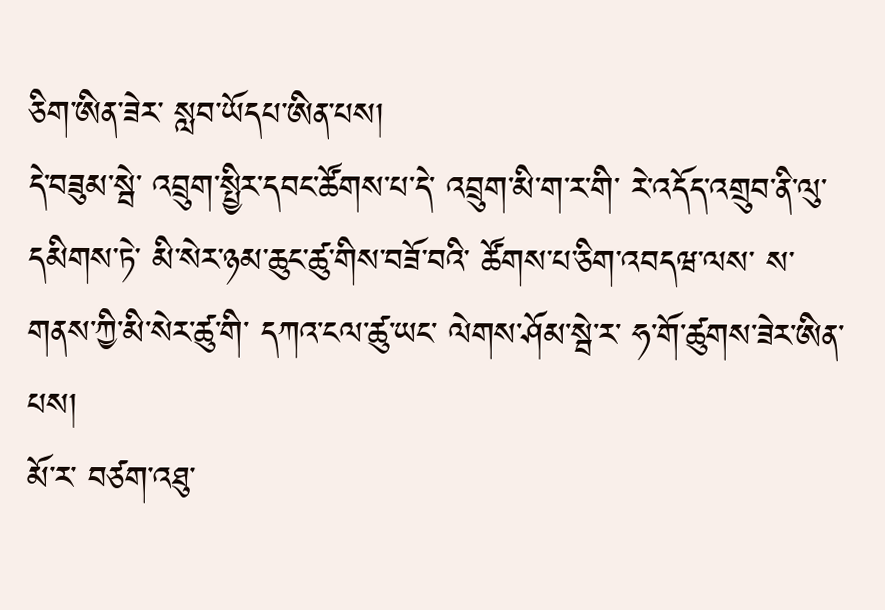ཅིག་ཨིན་ཟེར་ སླབ་ཡོདཔ་ཨིན་པས།
དེ་བཟུམ་སྦེ་ འབྲུག་སྤྱིར་དབང་ཚོགས་པ་དེ་ འབྲུག་མི་ག་ར་གི་ རེ་འདོད་འགྲུབ་ནི་ལུ་དམིགས་ཏེ་ མི་སེར་ཉམ་ཆུང་ཚུ་གིས་བཟོ་བའི་ ཚོགས་པ་ཅིག་འབདཝ་ལས་ ས་གནས་ཀྱི་མི་སེར་ཚུ་གི་ དཀའ་ངལ་ཚུ་ཡང་ ལེགས་ཤོམ་སྦེ་ར་ ཧ་གོ་ཚུགས་ཟེར་ཨིན་པས།
མོ་ར་ བཙག་འཐུ་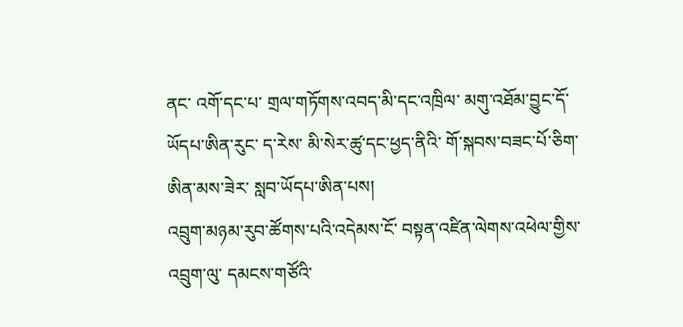ནང་ འགོ་དང་པ་ གྲལ་གཏོགས་འབད་མི་དང་འཁྲིལ་ མགུ་འཐོམ་བྱུང་དོ་ཡོདཔ་ཨིན་རུང་ ད་རེས་ མི་སེར་ཚུ་དང་ཕྱད་ནིའི་ གོ་སྐབས་བཟང་པོ་ཅིག་ཨིན་མས་ཟེར་ སླབ་ཡོདཔ་ཨིན་པས།
འབྲུག་མཉམ་རུབ་ཚོགས་པའི་འདེམས་ངོ་ བསྟན་འཛིན་ལེགས་འཕེལ་གྱིས་ འབྲུག་ལུ་ དམངས་གཙོའི་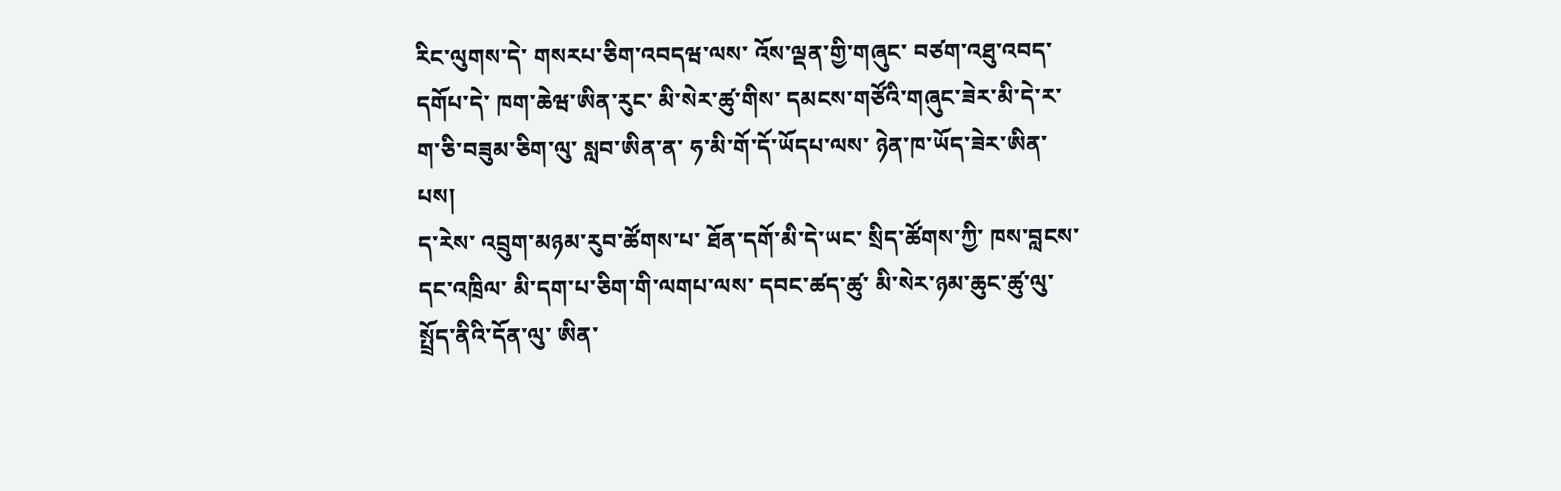རིང་ལུགས་དེ་ གསརཔ་ཅིག་འབདཝ་ལས་ འོས་ལྡན་གྱི་གཞུང་ བཙག་འཐུ་འབད་དགོཔ་དེ་ ཁག་ཆེཝ་ཨིན་རུང་ མི་སེར་ཚུ་གིས་ དམངས་གཙོའི་གཞུང་ཟེར་མི་དེ་ར་ ག་ཅི་བཟུམ་ཅིག་ལུ་ སླབ་ཨིན་ན་ ཧ་མི་གོ་དོ་ཡོདཔ་ལས་ ཉེན་ཁ་ཡོད་ཟེར་ཨིན་པས།
ད་རེས་ འབྲུག་མཉམ་རུབ་ཚོགས་པ་ ཐོན་དགོ་མི་དེ་ཡང་ སྲིད་ཚོགས་ཀྱི་ ཁས་བླངས་དང་འཁྲིལ་ མི་དག་པ་ཅིག་གི་ལགཔ་ལས་ དབང་ཚད་ཚུ་ མི་སེར་ཉམ་ཆུང་ཚུ་ལུ་ སྤྲོད་ནིའི་དོན་ལུ་ ཨིན་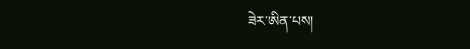ཟེར་ཨིན་པས།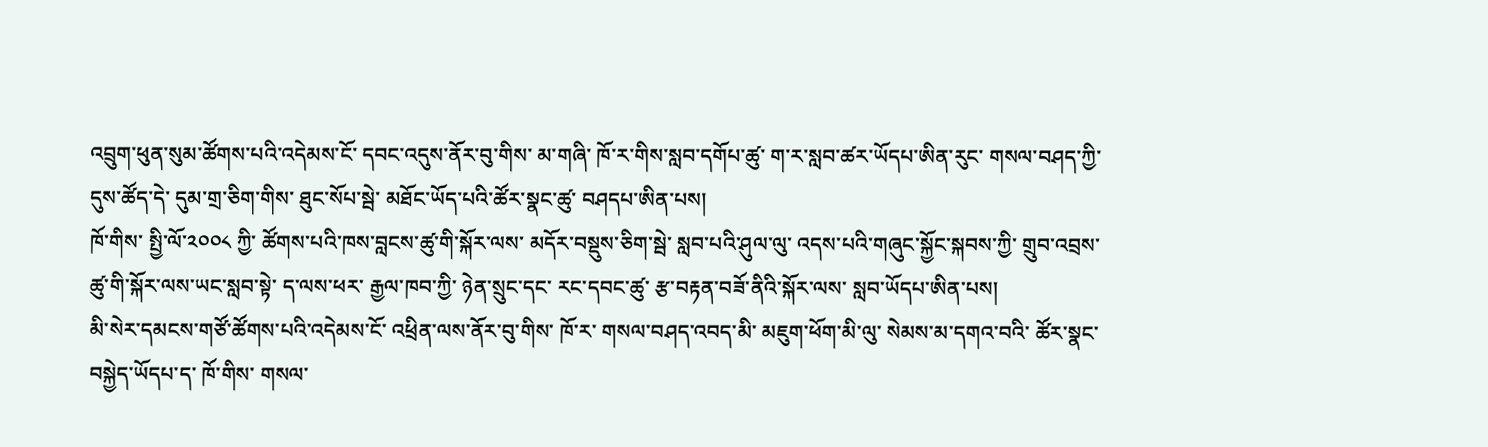འབྲུག་ཕུན་སུམ་ཚོགས་པའི་འདེམས་ངོ་ དབང་འདུས་ནོར་བུ་གིས་ མ་གཞི་ ཁོ་ར་གིས་སླབ་དགོཔ་ཚུ་ ག་ར་སླབ་ཚར་ཡོདཔ་ཨིན་རུང་ གསལ་བཤད་ཀྱི་དུས་ཚོད་དེ་ དུམ་གྲ་ཅིག་གིས་ ཐུང་སོཔ་སྦེ་ མཐོང་ཡོད་པའི་ཚོར་སྣང་ཚུ་ བཤདཔ་ཨིན་པས།
ཁོ་གིས་ སྤྱི་ལོ་༢༠༠༨ ཀྱི་ ཚོགས་པའི་ཁས་བླངས་ཚུ་གི་སྐོར་ལས་ མདོར་བསྡུས་ཅིག་སྦེ་ སླབ་པའི་ཤུལ་ལུ་ འདས་པའི་གཞུང་སྐྱོང་སྐབས་ཀྱི་ གྲུབ་འབྲས་ཚུ་གི་སྐོར་ལས་ཡང་སླབ་སྟེ་ ད་ལས་ཕར་ རྒྱལ་ཁབ་ཀྱི་ ཉེན་སྲུང་དང་ རང་དབང་ཚུ་ རྩ་བརྟན་བཟོ་ནིའི་སྐོར་ལས་ སླབ་ཡོདཔ་ཨིན་པས།
མི་སེར་དམངས་གཙོ་ཚོགས་པའི་འདེམས་ངོ་ འཕྲིན་ལས་ནོར་བུ་གིས་ ཁོ་ར་ གསལ་བཤད་འབད་མི་ མཇུག་ཕོག་མི་ལུ་ སེམས་མ་དགའ་བའི་ ཚོར་སྣང་བསྐྱེད་ཡོདཔ་ད་ ཁོ་གིས་ གསལ་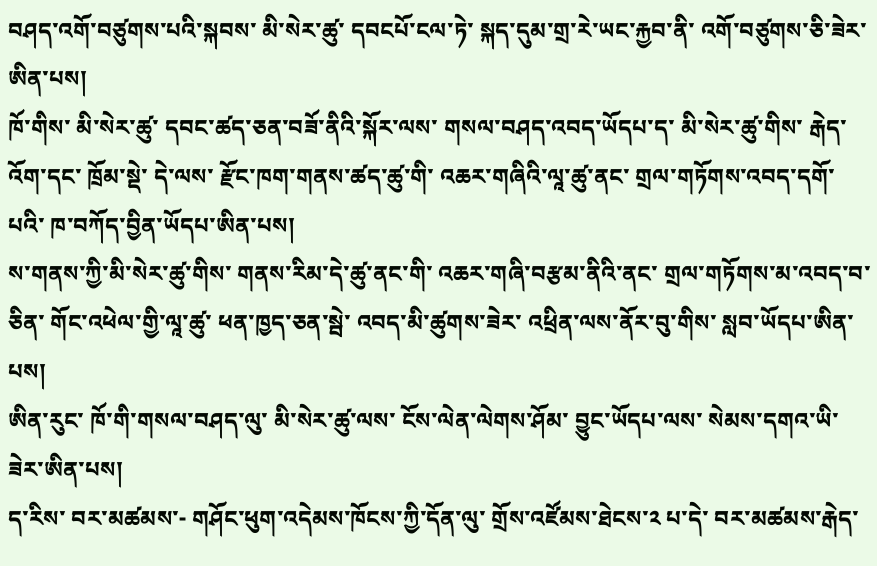བཤད་འགོ་བཙུགས་པའི་སྐབས་ མི་སེར་ཚུ་ དབངཔོ་ངལ་ཏེ་ སྐད་དུམ་གྲ་རེ་ཡང་རྐྱབ་ནི་ འགོ་བཙུགས་ཅི་ཟེར་ཨིན་པས།
ཁོ་གིས་ མི་སེར་ཚུ་ དབང་ཚད་ཅན་བཟོ་ནིའི་སྐོར་ལས་ གསལ་བཤད་འབད་ཡོདཔ་ད་ མི་སེར་ཚུ་གིས་ རྒེད་འོག་དང་ ཁྲོམ་སྡེ་ དེ་ལས་ རྫོང་ཁག་གནས་ཚད་ཚུ་གི་ འཆར་གཞིའི་ལཱ་ཚུ་ནང་ གྲལ་གཏོགས་འབད་དགོ་པའི་ ཁ་བཀོད་བྱིན་ཡོདཔ་ཨིན་པས།
ས་གནས་ཀྱི་མི་སེར་ཚུ་གིས་ གནས་རིམ་དེ་ཚུ་ནང་གི་ འཆར་གཞི་བརྩམ་ནིའི་ནང་ གྲལ་གཏོགས་མ་འབད་བ་ཅིན་ གོང་འཕེལ་གྱི་ལཱ་ཚུ་ ཕན་ཁྱད་ཅན་སྦེ་ འབད་མི་ཚུགས་ཟེར་ འཕྲིན་ལས་ནོར་བུ་གིས་ སླབ་ཡོདཔ་ཨིན་པས།
ཨིན་རུང་ ཁོ་གི་གསལ་བཤད་ལུ་ མི་སེར་ཚུ་ལས་ ངོས་ལེན་ལེགས་ཤོམ་ བྱུང་ཡོདཔ་ལས་ སེམས་དགའ་ཡི་ཟེར་ཨིན་པས།
ད་རིས་ བར་མཚམས་- གཤོང་ཕུག་འདེམས་ཁོངས་ཀྱི་དོན་ལུ་ གྲོས་འཛོམས་ཐེངས་༢ པ་དེ་ བར་མཚམས་རྒེད་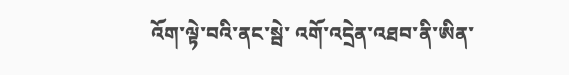འོག་ལྟེ་བའི་ནང་སྦེ་ འགོ་འདྲེན་འཐབ་ནི་ཨིན་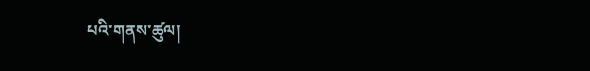པའི་གནས་ཚུལ།